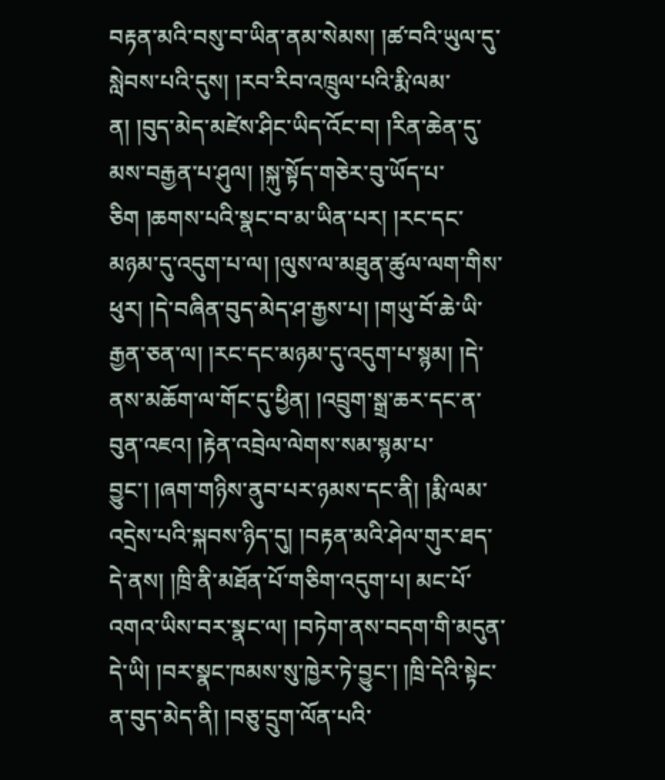བརྟན་མའི་བསུ་བ་ཡིན་ནམ་སེམས། །ཚ་བའི་ཡུལ་དུ་སླེབས་པའི་དུས། །རབ་རིབ་འཁྲུལ་པའི་རྨི་ལམ་ན། །བུད་མེད་མཛེས་ཤིང་ཡིད་འོང་བ། །རིན་ཆེན་དུ་མས་བརྒྱན་པ་ཤུལ། །སྐུ་སྟོད་གཅེར་བུ་ཡོད་པ་ཅིག །ཆགས་པའི་སྣང་བ་མ་ཡིན་པར། །རང་དང་མཉམ་དུ་འདུག་པ་ལ། །ལུས་ལ་མཐུན་ཚུལ་ལག་གིས་ཕུར། །དེ་བཞིན་བུད་མེད་ཤ་རྒྱས་པ། །གཡུ་བོ་ཆེ་ཡི་རྒྱན་ཅན་ལ། །རང་དང་མཉམ་དུ་འདུག་པ་སྙམ། །དེ་ནས་མཆོག་ལ་གོང་དུ་ཕྱིན། །འབྲུག་སྒྲ་ཆར་དང་ན་བུན་འཇའ། །རྟེན་འབྲེལ་ལེགས་སམ་སྙམ་པ་བྱུང་། །ཞག་གཉིས་ནུབ་པར་ཉམས་དང་ནི། །རྨི་ལམ་འདྲེས་པའི་སྐབས་ཉིད་དུ། །བརྟན་མའི་ཤེལ་གུར་ཐད་དེ་ནས། །ཁྲི་ནི་མཐོན་པོ་གཅིག་འདུག་པ། མང་པོ་འགའ་ཡིས་བར་སྣང་ལ། །བཏེག་ནས་བདག་གི་མདུན་དེ་ཡི། །བར་སྣང་ཁམས་སུ་ཁྱེར་ཏེ་བྱུང་། །ཁྲི་དེའི་སྟེང་ན་བུད་མེད་ནི། །བཅུ་དྲུག་ལོན་པའི་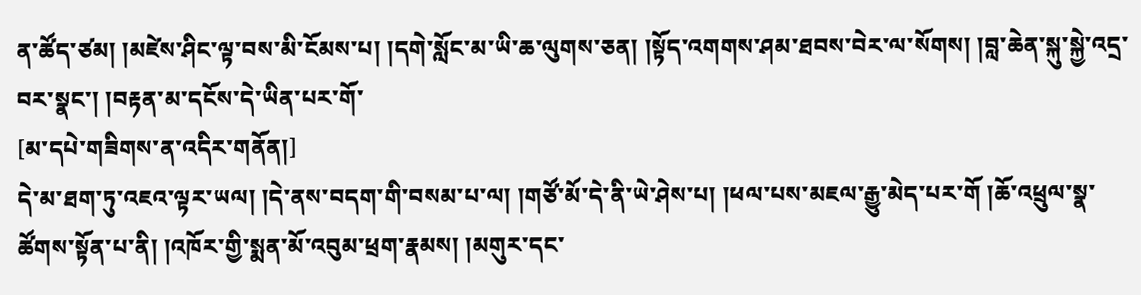ན་ཚོད་ཙམ། །མཛེས་ཤིང་ལྟ་བས་མི་ངོམས་པ། །དགེ་སློང་མ་ཡི་ཆ་ལུགས་ཅན། །སྟོད་འགགས་ཤམ་ཐབས་བེར་ལ་སོགས། །བླ་ཆེན་སྐུ་སྐྱེ་འདྲ་བར་སྣང་། །བརྟན་མ་དངོས་དེ་ཡིན་པར་གོ་
[མ་དཔེ་གཟིགས་ན་འདིར་གནོན།]
དེ་མ་ཐག་ཏུ་འཇའ་ལྟར་ཡལ། །དེ་ནས་བདག་གི་བསམ་པ་ལ། །གཙོ་མོ་དེ་ནི་ཡེ་ཤེས་པ། །ཕལ་པས་མཇལ་རྒྱུ་མེད་པར་གོ །ཆོ་འཕྲུལ་སྣ་ཚོགས་སྟོན་པ་ནི། །འཁོར་གྱི་སྨན་མོ་འབུམ་ཕྲག་རྣམས། །མགུར་དང་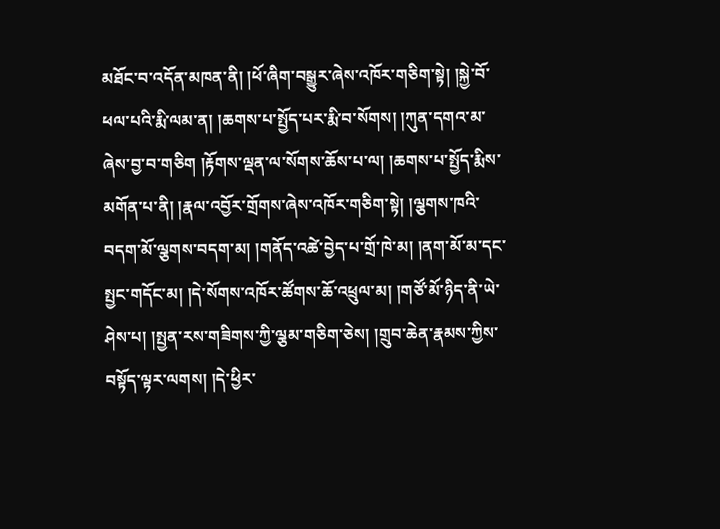མཐོང་བ་འདོན་མཁན་ནི། །ཕོ་ཞིག་བསྒྱུར་ཞེས་འཁོར་གཅིག་སྟེ། །སྐྱེ་བོ་ཕལ་པའི་རྨི་ལམ་ན། །ཆགས་པ་སྤྱོད་པར་རྨི་བ་སོགས། །ཀུན་དགའ་མ་ཞེས་བྱ་བ་གཅིག །རྟོགས་ལྡན་ལ་སོགས་ཆོས་པ་ལ། །ཆགས་པ་སྤྱོད་རྨིས་མགོན་པ་ནི། །རྣལ་འབྱོར་གྲོགས་ཞེས་འཁོར་གཅིག་སྟེ། །ལྕགས་ཁའི་བདག་མོ་ལྕགས་བདག་མ། །གནོད་འཚེ་བྱེད་པ་གྲོ་ཁེ་མ། །ནག་མོ་མ་དང་སྤྱང་གདོང་མ། །དེ་སོགས་འཁོར་ཚོགས་ཆོ་འཕྲུལ་མ། །གཙོ་མོ་ཉིད་ནི་ཡེ་ཤེས་པ། །སྤྱན་རས་གཟིགས་ཀྱི་ལྕམ་གཅིག་ཅེས། །གྲུབ་ཆེན་རྣམས་ཀྱིས་བསྟོད་ལྟར་ལགས། །དེ་ཕྱིར་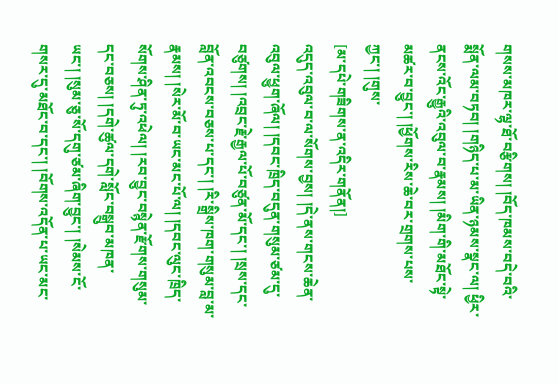གསས་མཁར་ལྷ་ཐོ་བརྩིགས། །བོད་ཁམས་བདེ་བའི་སྨོན་ལམ་བཏབ། །གཉིད་པ་མ་ཡིན་ཉམས་སྣང་ལ། ཕྱིར་ནངས་འོང་རྒྱུའི་འབུལ་བ་རྣམས། །མིག་གི་མཐོང་སྟེ་མཚར་བ་བྱུང་། །ཕྱོགས་རིས་ཆེ་བར་གྲགས་པས་ཀྱང་། །གུས་
[མ་དཔེ་གཟིགས་ན་འདིར་གནོན།]
འདུད་འབུལ་བ་ལ་སོགས་བྱས། །དེ་ནས་གངས་ཆེན་འབུལ་ཕྱུག་ཞོལ། །དབང་ཁྲིད་བདུན་གསུམ་ཙམ་དུ་བཙུགས། །འབྲང་རྗེ་རྒྱལ་པོ་བཙུན་མོ་དང་། །སྲས་དང་བློན་འབངས་བཅས་པ་དང་། །རི་སྒྲིས་ཁག་གསུམ་བླ་མ་རྣམས། །སེར་མོ་བ་ཡང་མང་པོ་ལ། །དབང་ལུང་ཁྲིད་སོགས་ཤིན་ཏུ་འཕེལ། །རབ་བྱུང་བསྙེན་རྫོགས་གསུམ་དང་བཅས། །དགེ་ཚུལ་དགེ་སློང་བསྒྲུབ་མཁན་ཡང་། །སུམ་ཅུ་སོ་དགུ་ཙམ་ཞིག་བྱུང་། །སེམས་ངོ་གསར་དུ་མཐོང་བ་དང་། །བོགས་འདོན་པ་ཡང་མང་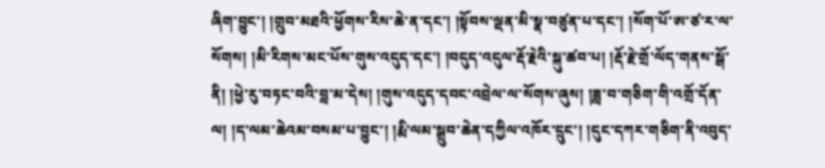ཞིག་བྱུང་། །གྲུབ་མཐའི་ཕྱོགས་རིས་ཆེ་ན་དང་། །སྟོབས་ལྡན་མི་སྣ་བཙུན་པ་དང་། །སོག་པོ་ཨ་ཙ་ར་ལ་སོགས། །མི་རིགས་མང་པོས་གུས་འདུད་དང་། །བདུད་འདུལ་རྡོ་རྗེའི་སྐུ་ཚབ་པ། །རྡོ་རྗེ་གྲོ་ལོད་གནས་སྒོ་ནི། །ཕྱེ་རུ་བཏང་བའི་བླ་མ་དེས། །གུས་འདུད་དབང་འབྲེལ་ལ་སོགས་ཞུས། །ཟླ་བ་གཅིག་གི་འགྲོ་དོན་ལ། །ད་ལམ་ཆེའམ་བསམ་པ་བྱུང་། །རྨི་ལམ་སྒྲུབ་ཆེན་དཀྱིལ་འཁོར་དྲུང་། །དུང་དཀར་གཅིག་ནི་འབུད་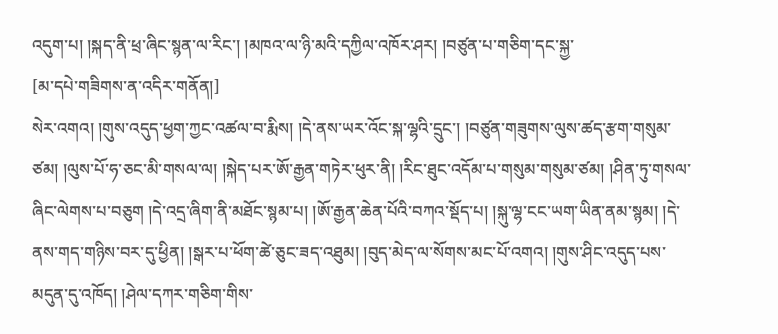འདུག་པ། །སྐད་ནི་ཕྲ་ཞིང་སྙན་ལ་རིང་། །མཁའ་ལ་ཉི་མའི་དཀྱིལ་འཁོར་ཤར། །བཙུན་པ་གཅིག་དང་སྐྱ་
[མ་དཔེ་གཟིགས་ན་འདིར་གནོན།]
སེར་འགའ། །གུས་འདུད་ཕྱག་ཀྱང་འཚལ་བ་རྨིས། །དེ་ནས་ཡར་འོང་སྐ་ལྷའི་དྲུང་། །བཙུན་གཟུགས་ལུས་ཚད་རྩག་གསུམ་ཙམ། །ལུས་པོ་ཧ་ཅང་མི་གསལ་ལ། །སྐེད་པར་ཨོ་རྒྱན་གཏེར་ཕུར་ནི། །རིང་ཐུང་འདོམ་པ་གསུམ་གསུམ་ཙམ། །ཤིན་ཏུ་གསལ་ཞིང་ལེགས་པ་བཅུག །དེ་འདྲ་ཞིག་ནི་མཐོང་སྙམ་པ། །ཨོ་རྒྱན་ཆེན་པོའི་བཀའ་སྡོད་པ། །སྐུ་ལྷ་ངང་ཡག་ཡིན་ནམ་སྙམ། །དེ་ནས་གད་གཉིས་བར་དུ་ཕྱིན། །སྒར་པ་ཕོག་ཚེ་ཅུང་ཟད་འཐུམ། །བུད་མེད་ལ་སོགས་མང་པོ་འགའ། །གུས་ཤིང་འདུད་པས་མདུན་དུ་འཁོད། །ཤེལ་དཀར་གཅིག་གིས་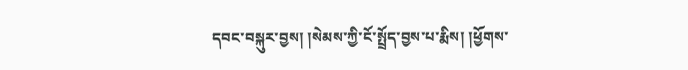དབང་བསྐུར་བྱས། །སེམས་ཀྱི་ངོ་སྤྲོད་བྱས་པ་རྨིས། །ཕྱོགས་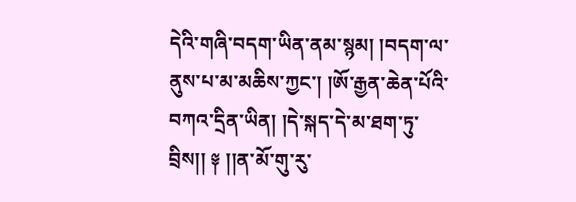དེའི་གཞི་བདག་ཡིན་ནམ་སྙམ། །བདག་ལ་ནུས་པ་མ་མཆིས་ཀྱང་། །ཨོ་རྒྱན་ཆེན་པོའི་བཀའ་དྲིན་ཡིན། །དེ་སྐད་དེ་མ་ཐག་ཏུ་བྲིས།། ༈ །།ན་མོ་གུ་རུ་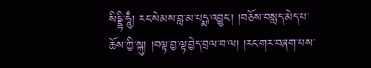སིདྡྷི་ཧཱུྃ། རང་སེམས་བླ་མ་པདྨ་འབྱུང་། །བཅོས་བསླད་མེད་པ་ཆོས་ཀྱི་སྐུ། །བལྟ་བྱ་ལྟ་བྱེད་བྲལ་བ་ལ། །རང་གར་བཞག་པས་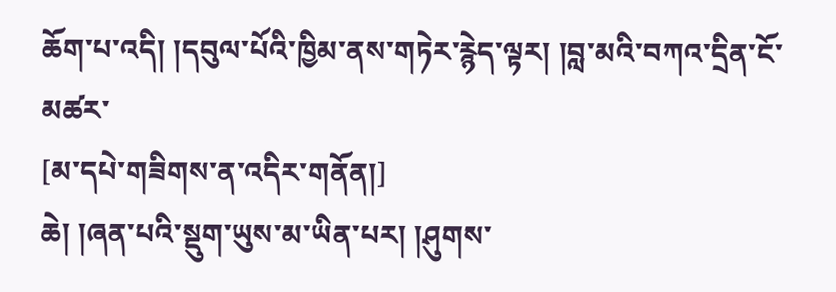ཆོག་པ་འདི། །དབུལ་པོའི་ཁྱིམ་ནས་གཏེར་རྙེད་ལྟར། །བླ་མའི་བཀའ་དྲིན་ངོ་མཚར་
[མ་དཔེ་གཟིགས་ན་འདིར་གནོན།]
ཆེ། །ཞན་པའི་སྡུག་ཡུས་མ་ཡིན་པར། །ཤུགས་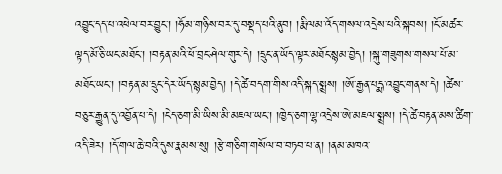འབྱུང་དད་པ་འཕེལ་བར་བྱུང་། །ཧོམ་གཉིས་བར་དུ་བསྡད་པའི་ནུབ། །རྨི་ལམ་འོད་གསལ་འདྲེས་པའི་སྐབས། །ངོ་མཚར་ལྟད་མོ་ཅི་ཡང་མཐོང་། །བརྟན་མའི་ཕོ་བྲང་ཤེལ་གུར་དེ། །དྲུང་ན་ཡོད་ལྟར་མཐོང་སྙམ་བྱེད། །སྐུ་གཟུགས་གསལ་པོ་མ་མཐོང་ཡང་། །བརྟན་མ་དྲུང་དེར་ཡོད་སྙམ་བྱེད། །དེ་ཚེ་བདག་གིས་འདི་སྐད་སྨྲས། །ཨོ་རྒྱན་པདྨ་འབྱུང་གནས་དེ། །ཚེས་བཅུར་རྒྱུན་དུ་འབྱོན་པ་དེ། །ངེད་ཅག་མི་ཡིས་མི་མཇལ་ཡང་། །ཁྱེད་ཅག་ལྷ་འདྲེས་ཨེ་མཇལ་སྨྲས། །དེ་ཚེ་བརྟན་མས་ཚིག་འདི་ཟེར། །དོ་གལ་ཆེ་བའི་དུས་རྣམས་སུ། །རྩེ་གཅིག་གསོལ་བ་བཏབ་པ་ན། །ནམ་མཁའ་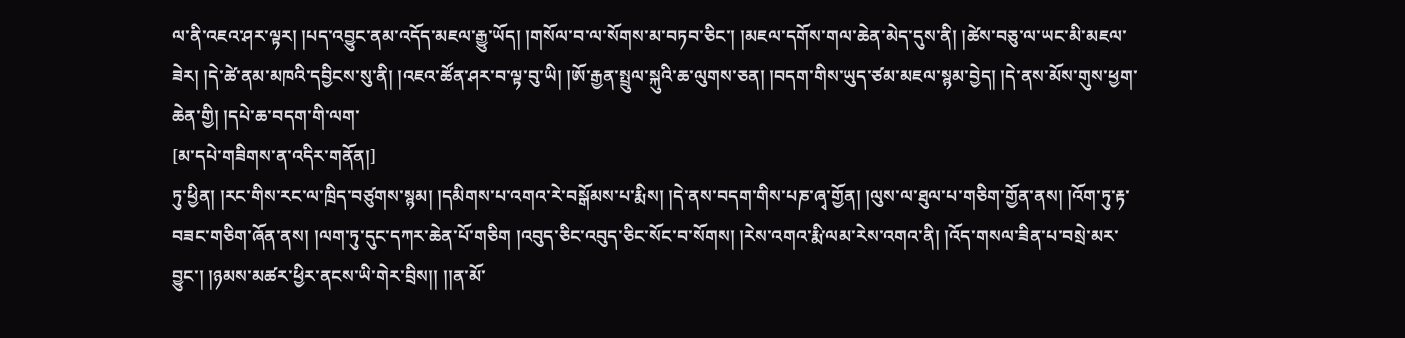ལ་ནི་འཇའ་ཤར་ལྟར། །པད་འབྱུང་ནམ་འདོད་མཇལ་རྒྱུ་ཡོད། །གསོལ་བ་ལ་སོགས་མ་བཏབ་ཅིང་། །མཇལ་དགོས་གལ་ཆེན་མེད་དུས་ནི། །ཚེས་བཅུ་ལ་ཡང་མི་མཇལ་ཟེར། །དེ་ཚེ་ནམ་མཁའི་དབྱིངས་སུ་ནི། །འཇའ་ཚོན་ཤར་བ་ལྟ་བུ་ཡི། །ཨོ་རྒྱན་སྤྲུལ་སྐུའི་ཆ་ལུགས་ཅན། །བདག་གིས་ཡུད་ཙམ་མཇལ་སྙམ་བྱེད། །དེ་ནས་མོས་གུས་ཕྱག་ཆེན་གྱི། །དཔེ་ཆ་བདག་གི་ལག་
[མ་དཔེ་གཟིགས་ན་འདིར་གནོན།]
ཏུ་ཕྱིན། །རང་གིས་རང་ལ་ཁྲིད་བཙུགས་སྙམ། །དམིགས་པ་འགའ་རེ་བསྒོམས་པ་རྨིས། །དེ་ནས་བདག་གིས་པཎ་ཞྭ་གྱོན། །ལུས་ལ་ཐུལ་པ་གཅིག་གྱོན་ནས། །འོག་ཏུ་རྟ་བཟང་གཅིག་ཞོན་ནས། །ལག་ཏུ་དུང་དཀར་ཆེན་པོ་གཅིག །འབུད་ཅིང་འབུད་ཅིང་སོང་བ་སོགས། །རེས་འགའ་རྨི་ལམ་རེས་འགའ་ནི། །འོད་གསལ་ཟིན་པ་བསྲེ་མར་བྱུང་། །ཉམས་མཚར་ཕྱིར་ནངས་ཡི་གེར་བྲིས།། །།ན་མོ་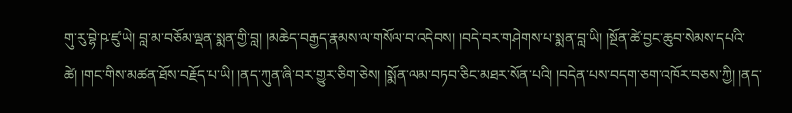གུ་རུ་བྷེ་ཥ་ཛུ་ཡེ། བླ་མ་བཅོམ་ལྡན་སྨན་གྱི་བླ། །མཆེད་བརྒྱད་རྣམས་ལ་གསོལ་བ་འདེབས། །བདེ་བར་གཤེགས་པ་སྨན་བླ་ཡི། །སྔོན་ཚེ་བྱང་ཆུབ་སེམས་དཔའི་ཚེ། །གང་གིས་མཚན་ཐོས་བརྗོད་པ་ཡི། །ནད་ཀུན་ཞི་བར་གྱུར་ཅིག་ཅེས། །སྨོན་ལམ་བཏབ་ཅིང་མཐར་སོན་པའི། །བདེན་པས་བདག་ཅག་འཁོར་བཅས་ཀྱི། །ནད་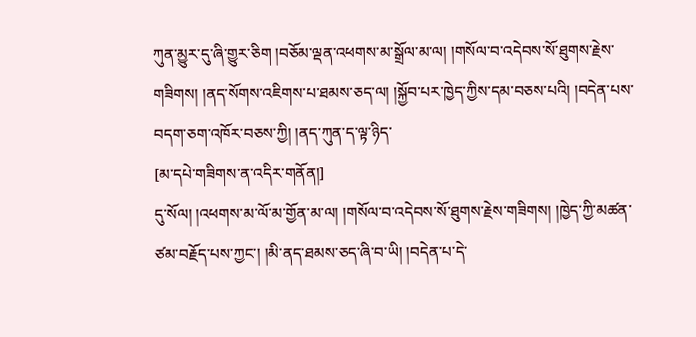ཀུན་མྱུར་དུ་ཞི་གྱུར་ཅིག །བཅོམ་ལྡན་འཕགས་མ་སྒྲོལ་མ་ལ། །གསོལ་བ་འདེབས་སོ་ཐུགས་རྗེས་གཟིགས། །ནད་སོགས་འཇིགས་པ་ཐམས་ཅད་ལ། །སྐྱོབ་པར་ཁྱེད་ཀྱིས་དམ་བཅས་པའི། །བདེན་པས་བདག་ཅག་འཁོར་བཅས་ཀྱི། །ནད་ཀུན་ད་ལྟ་ཉིད་
[མ་དཔེ་གཟིགས་ན་འདིར་གནོན།]
དུ་སོལ། །འཕགས་མ་ལོ་མ་གྱོན་མ་ལ། །གསོལ་བ་འདེབས་སོ་ཐུགས་རྗེས་གཟིགས། །ཁྱེད་ཀྱི་མཚན་ཙམ་བརྗོད་པས་ཀྱང་། །མི་ནད་ཐམས་ཅད་ཞི་བ་ཡི། །བདེན་པ་དེ་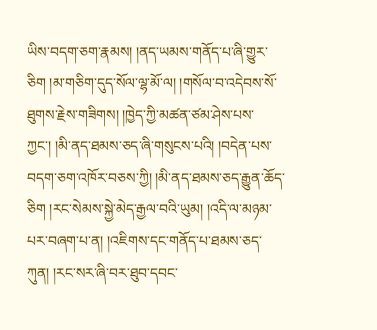ཡིས་བདག་ཅག་རྣམས། །ནད་ཡམས་གནོད་པ་ཞི་གྱུར་ཅིག །མ་གཅིག་དུད་སོལ་ལྷ་མོ་ལ། །གསོལ་བ་འདེབས་སོ་ཐུགས་རྗེས་གཟིགས། །ཁྱེད་ཀྱི་མཚན་ཙམ་ཤེས་པས་ཀྱང་། །མི་ནད་ཐམས་ཅད་ཞི་གསུངས་པའི། །བདེན་པས་བདག་ཅག་འཁོར་བཅས་ཀྱི། །མི་ནད་ཐམས་ཅད་རྒྱུན་ཆོད་ཅིག །རང་སེམས་སྐྱེ་མེད་རྒྱལ་བའི་ཡུམ། །འདི་ལ་མཉམ་པར་བཞག་པ་ན། །འཇིགས་དང་གནོད་པ་ཐམས་ཅད་ཀུན། །རང་སར་ཞི་བར་ཐུབ་དབང་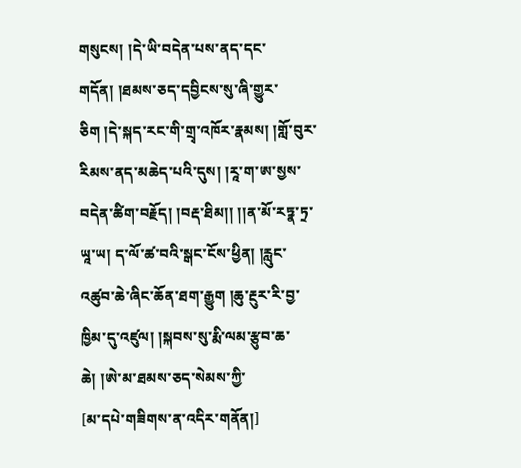གསུངས། །དེ་ཡི་བདེན་པས་ནད་དང་གདོན། །ཐམས་ཅད་དབྱིངས་སུ་ཞི་གྱུར་ཅིག །དེ་སྐད་རང་གི་གྲྭ་འཁོར་རྣམས། །གློ་བུར་རིམས་ནད་མཆེད་པའི་དུས། །རཱ་ག་ཨ་སྱས་བདེན་ཚིག་བརྗོད། །བརྡ་ཐིམ།། །།ན་མོ་རཏྣ་ཏྲ་ཡཱ་ཡ། ད་ལོ་ཚ་བའི་སྒང་ངོས་ཕྱིན། །རླུང་འཚུབ་ཆེ་ཞིང་ཆོན་ཐག་རྒྱུག །ཆུ་རྔུར་རི་བྱ་ཁྱིམ་དུ་འཛུལ། །སྐབས་སུ་རྨི་ལམ་རྩུབ་ཆ་ཆེ། །ཨེ་མ་ཐམས་ཅད་སེམས་ཀྱི་
[མ་དཔེ་གཟིགས་ན་འདིར་གནོན།]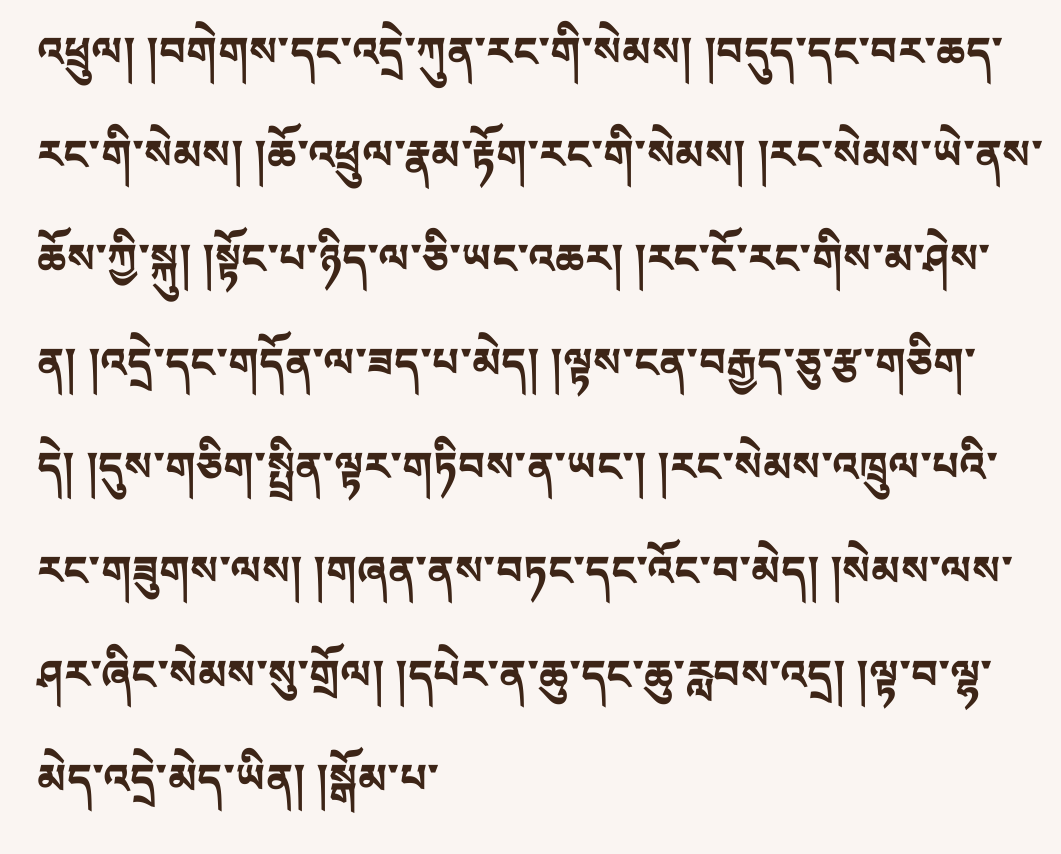འཕྲུལ། །བགེགས་དང་འདྲེ་ཀུན་རང་གི་སེམས། །བདུད་དང་བར་ཆད་རང་གི་སེམས། །ཆོ་འཕྲུལ་རྣམ་རྟོག་རང་གི་སེམས། །རང་སེམས་ཡེ་ནས་ཆོས་ཀྱི་སྐུ། །སྟོང་པ་ཉིད་ལ་ཅི་ཡང་འཆར། །རང་ངོ་རང་གིས་མ་ཤེས་ན། །འདྲེ་དང་གདོན་ལ་ཟད་པ་མེད། །ལྟས་ངན་བརྒྱད་ཅུ་རྩ་གཅིག་དེ། །དུས་གཅིག་སྤྲིན་ལྟར་གཏིབས་ན་ཡང་། །རང་སེམས་འཁྲུལ་པའི་རང་གཟུགས་ལས། །གཞན་ནས་བཏང་དང་འོང་བ་མེད། །སེམས་ལས་ཤར་ཞིང་སེམས་སུ་གྲོལ། །དཔེར་ན་ཆུ་དང་ཆུ་རླབས་འདྲ། །ལྟ་བ་ལྷ་མེད་འདྲེ་མེད་ཡིན། །སྒོམ་པ་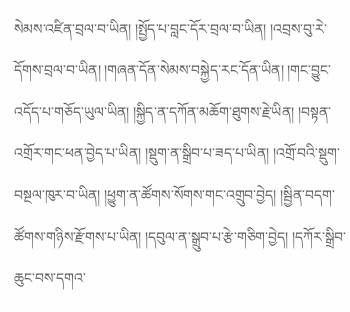སེམས་འཛིན་བྲལ་བ་ཡིན། །སྤྱོད་པ་བླང་དོར་བྲལ་བ་ཡིན། །འབྲས་བུ་རེ་དོགས་བྲལ་བ་ཡིན། །གཞན་དོན་སེམས་བསྐྱེད་རང་དོན་ཡིན། །གང་བྱུང་འདོད་པ་གཅོད་ཡུལ་ཡིན། །སྐྱིད་ན་དཀོན་མཆོག་ཐུགས་རྗེ་ཡིན། །བསྟན་འགྲོར་གང་ཕན་བྱེད་པ་ཡིན། །སྡུག་ན་སྒྲིབ་པ་ཟད་པ་ཡིན། །འགྲོ་བའི་སྡུག་བསྔལ་ཁུར་བ་ཡིན། །ཕྱུག་ན་ཚོགས་སོགས་གང་འགྲུབ་བྱེད། །སྦྱིན་བདག་ཚོགས་གཉིས་རྫོགས་པ་ཡིན། །དབུལ་ན་སྒྲུབ་པ་རྩེ་གཅིག་བྱེད། །དཀོར་སྒྲིབ་ཆུང་བས་དགའ་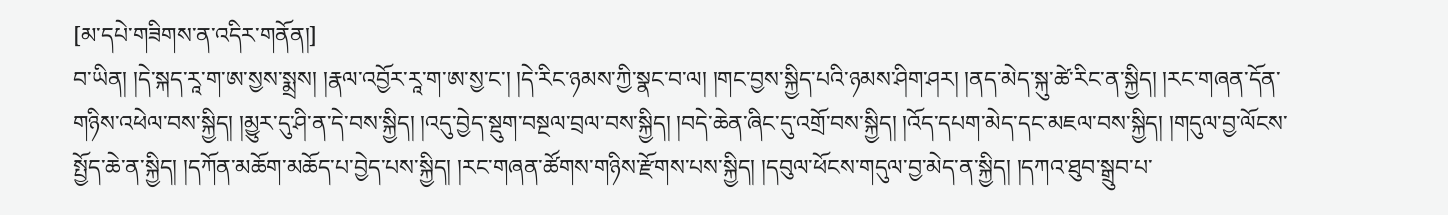[མ་དཔེ་གཟིགས་ན་འདིར་གནོན།]
བ་ཡིན། །དེ་སྐད་རཱ་ག་ཨ་སྱས་སྨྲས། །རྣལ་འབྱོར་རཱ་ག་ཨ་སྱ་ང་། །དེ་རིང་ཉམས་ཀྱི་སྣང་བ་ལ། །གང་བྱས་སྐྱིད་པའི་ཉམས་ཤིག་ཤར། །ནད་མེད་སྐུ་ཚེ་རིང་ན་སྐྱིད། །རང་གཞན་དོན་གཉིས་འཕེལ་བས་སྐྱིད། །མྱུར་དུ་ཤི་ན་དེ་བས་སྐྱིད། །འདུ་བྱེད་སྡུག་བསྔལ་བྲལ་བས་སྐྱིད། །བདེ་ཆེན་ཞིང་དུ་འགྲོ་བས་སྐྱིད། །འོད་དཔག་མེད་དང་མཇལ་བས་སྐྱིད། །གདུལ་བྱ་ལོངས་སྤྱོད་ཆེ་ན་སྐྱིད། །དཀོན་མཆོག་མཆོད་པ་བྱེད་པས་སྐྱིད། །རང་གཞན་ཚོགས་གཉིས་རྫོགས་པས་སྐྱིད། །དབུལ་ཕོངས་གདུལ་བྱ་མེད་ན་སྐྱིད། །དཀའ་ཐུབ་སྒྲུབ་པ་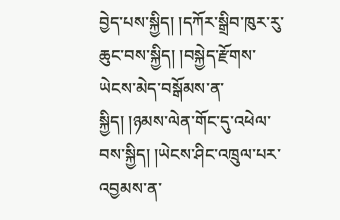བྱེད་པས་སྐྱིད། །དཀོར་སྒྲིབ་ཁུར་རུ་ཆུང་བས་སྐྱིད། །བསྐྱེད་རྫོགས་ཡེངས་མེད་བསྒོམས་ན་སྐྱིད། །ཉམས་ལེན་གོང་དུ་འཕེལ་བས་སྐྱིད། །ཡེངས་ཤིང་འཁྲུལ་པར་འབྱམས་ན་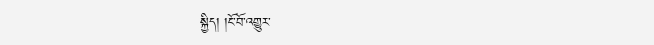སྐྱིད། །ངོ་བོ་འགྱུར་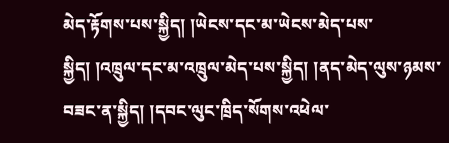མེད་རྟོགས་པས་སྐྱིད། །ཡེངས་དང་མ་ཡེངས་མེད་པས་སྐྱིད། །འཁྲུལ་དང་མ་འཁྲུལ་མེད་པས་སྐྱིད། །ནད་མེད་ལུས་ཉམས་བཟང་ན་སྐྱིད། །དབང་ལུང་ཁྲིད་སོགས་འཕེལ་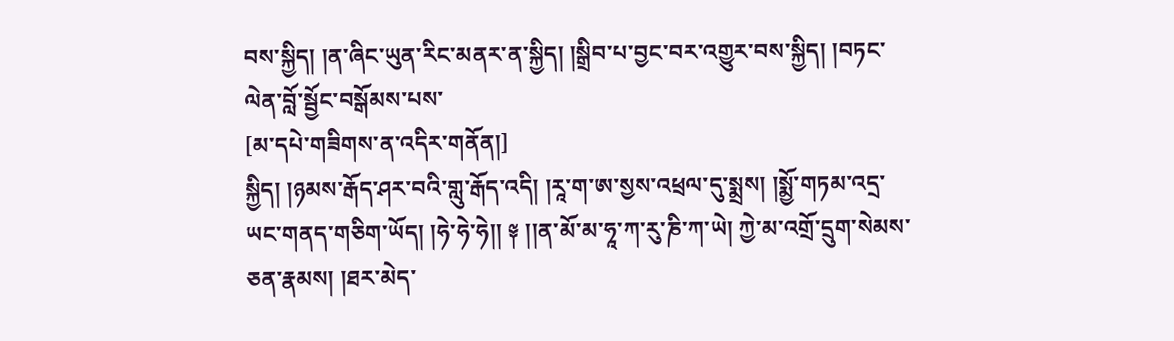བས་སྐྱིད། །ན་ཞིང་ཡུན་རིང་མནར་ན་སྐྱིད། །སྒྲིབ་པ་བྱང་བར་འགྱུར་བས་སྐྱིད། །བཏང་ལེན་བློ་སྦྱོང་བསྒོམས་པས་
[མ་དཔེ་གཟིགས་ན་འདིར་གནོན།]
སྐྱིད། །ཉམས་རྒོད་ཤར་བའི་གླུ་རྒོད་འདི། །རཱ་ག་ཨ་སྱས་འཕྲལ་དུ་སྨྲས། །སྨྱོ་གཏམ་འདྲ་ཡང་གནད་གཅིག་ཡོད། །ཧེ་ཧེ་ཧེ།། ༈ །།ན་མོ་མ་ཧཱ་ཀ་རུ་ཎི་ཀ་ཡེ། ཀྱེ་མ་འགྲོ་དྲུག་སེམས་ཅན་རྣམས། །ཐར་མེད་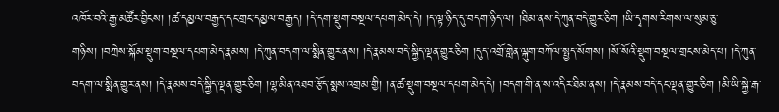འཁོར་བའི་རྒྱ་མཚོར་བྱིངས། །ཚ་དམྱལ་བརྒྱད་དང་གྲང་དམྱལ་བརྒྱད། །དེ་དག་སྡུག་བསྔལ་དཔག་མེད་དེ། །ད་ལྟ་ཉིད་དུ་བདག་ཉིད་ལ། །ཐིམ་ནས་དེ་ཀུན་བདེ་གྱུར་ཅིག །ཡི་དྭགས་རིགས་ལ་སུམ་ཅུ་གཉིས། །བཀྲེས་སྐོམ་སྡུག་བསྔལ་དཔག་མེད་རྣམས། །དེ་ཀུན་བདག་ལ་སྨིན་གྱུར་ནས། །དེ་རྣམས་བདེ་སྐྱིད་ལྡན་གྱུར་ཅིག །དུད་འགྲོ་གླེན་ལྐུག་བཀོལ་སྤྱད་སོགས། །སོ་སོའི་སྡུག་བསྔལ་གྲངས་མེད་པ། །དེ་ཀུན་བདག་ལ་སྨིན་གྱུར་ནས། །དེ་རྣམས་བདེ་སྐྱིད་ལྡན་གྱུར་ཅིག །ལྷ་མིན་འཐབ་རྩོད་སྨས་འགྲམ་གྱི། །ན་ཚ་སྡུག་བསྔལ་དཔག་མེད་དེ། །བདག་གི་ན་ས་འདིར་ཐིམ་ནས། །དེ་རྣམས་བདེ་དང་ལྡན་གྱུར་ཅིག །མི་ཡི་སྐྱེ་རྒ་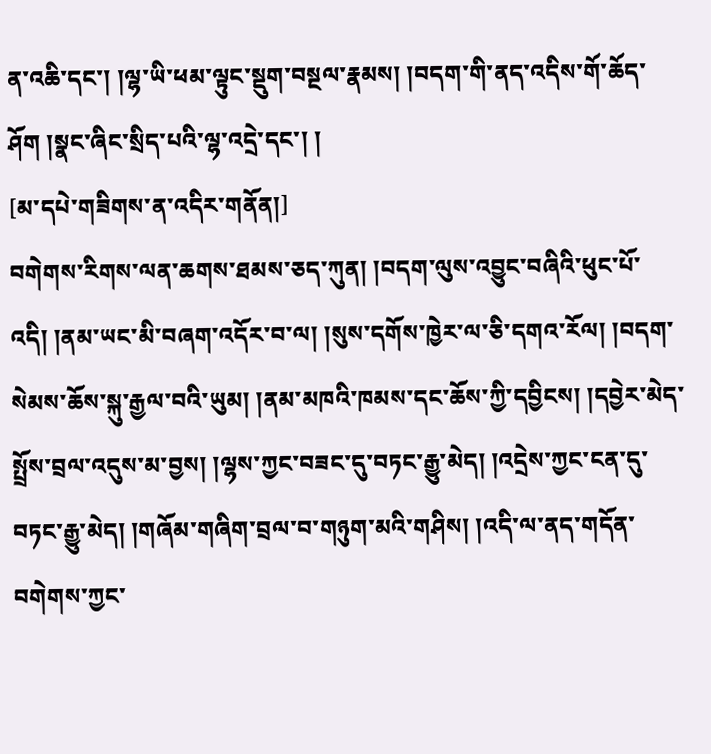ན་འཆི་དང་། །ལྷ་ཡི་ཕམ་ལྟུང་སྡུག་བསྔལ་རྣམས། །བདག་གི་ནད་འདིས་གོ་ཆོད་ཤོག །སྣང་ཞིང་སྲིད་པའི་ལྷ་འདྲེ་དང་། །
[མ་དཔེ་གཟིགས་ན་འདིར་གནོན།]
བགེགས་རིགས་ལན་ཆགས་ཐམས་ཅད་ཀུན། །བདག་ལུས་འབྱུང་བཞིའི་ཕུང་པོ་འདི། །ནམ་ཡང་མི་བཞག་འདོར་བ་ལ། །སུས་དགོས་ཁྱེར་ལ་ཅི་དགའ་རོལ། །བདག་སེམས་ཆོས་སྐུ་རྒྱལ་བའི་ཡུམ། །ནམ་མཁའི་ཁམས་དང་ཆོས་ཀྱི་དབྱིངས། །དབྱེར་མེད་སྤྲོས་བྲལ་འདུས་མ་བྱས། །ལྷས་ཀྱང་བཟང་དུ་བཏང་རྒྱུ་མེད། །འདྲེས་ཀྱང་ངན་དུ་བཏང་རྒྱུ་མེད། །གཞོམ་གཞིག་བྲལ་བ་གཉུག་མའི་གཤིས། །འདི་ལ་ནད་གདོན་བགེགས་ཀྱང་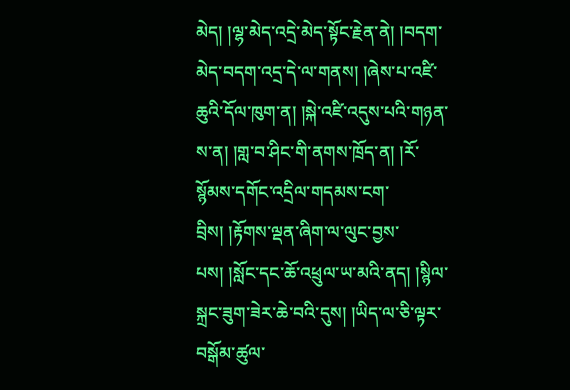མེད། །ལྷ་མེད་འདྲེ་མེད་སྟོང་རྗེན་ནེ། །བདག་མེད་བདག་འདྲ་དེ་ལ་གནས། །ཞེས་པ་འཛི་ཆུའི་དོལ་ཁུག་ན། །སྐེ་འཛི་འདུས་པའི་གཉན་ས་ན། །གླ་བ་ཤིང་གི་ནགས་ཁྲོད་ན། །རོ་སྙོམས་དགོང་འདྲིལ་གདམས་ངག་བྲིས། །རྟོགས་ལྡན་ཞིག་ལ་ལུང་བྱས་པས། །སློང་དང་ཆོ་འཕྲུལ་ཡ་མའི་ནད། །སྙིལ་སྐྲང་ཟུག་ཟེར་ཆེ་བའི་དུས། །ཡིད་ལ་ཅི་ལྟར་བསྒོམ་ཚུལ་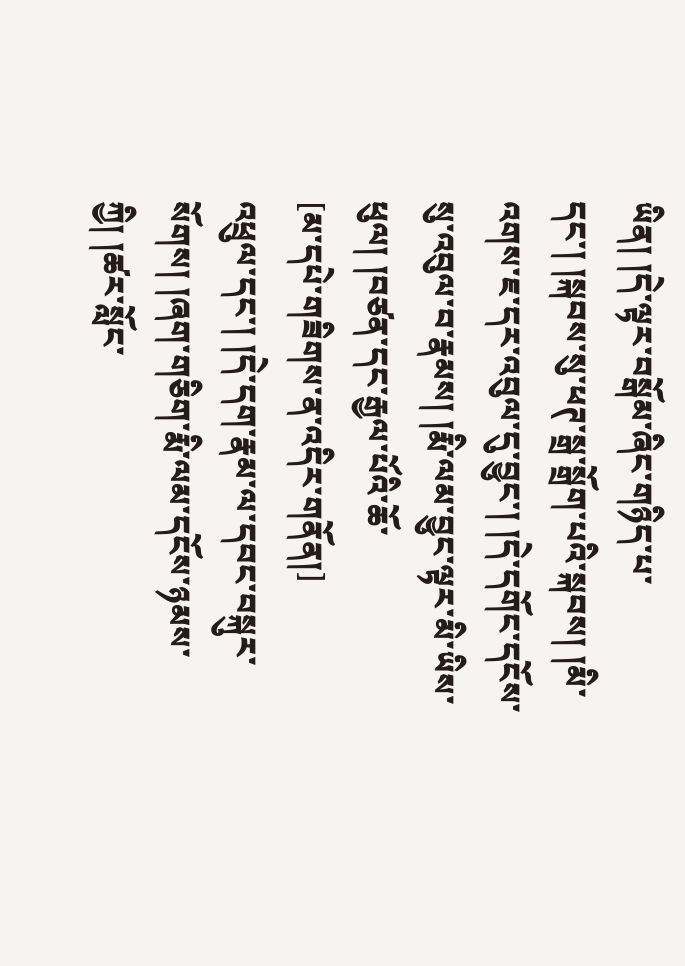ཡིན། །དེ་ལྟར་བསྒོམ་ཞིང་གཉིད་པ་དང་། །སྐབས་སུ་ཕཊ་སྒྲ་སྒྲོག་པའི་སྐབས། །མི་འགས་ཇ་དར་འབུལ་དུ་བྱུང་། །དེ་དགོང་དངོས་སུ་འབུལ་བ་རྣམས། །རྨི་ལམ་བྱུང་ལྟར་མི་ཡིས་ཕུལ། །བཙན་དང་རྒྱལ་པོའི་ཆོ་
[མ་དཔེ་གཟིགས་ན་འདིར་གནོན།]
འཕྲུལ་དང་། །དེ་དག་རྣམ་ལ་དབང་བསྐུར་སོགས། །ཞག་གཅིག་རྨི་ལམ་དངོས་ཉམས་ཀྱི། །ཚར་སློང་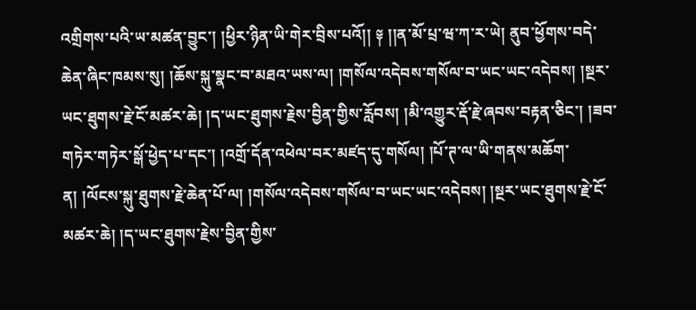འགྲིགས་པའི་ཡ་མཚན་བྱུང་། །ཕྱིར་ཉིན་ཡི་གེར་བྲིས་པའོ།། ༈ །།ན་མོ་པྲ་ཝ་ཀ་ར་ཡེ། ནུབ་ཕྱོགས་བདེ་ཆེན་ཞིང་ཁམས་སུ། །ཆོས་སྐུ་སྣང་བ་མཐའ་ཡས་ལ། །གསོལ་འདེབས་གསོལ་བ་ཡང་ཡང་འདེབས། །སྔར་ཡང་ཐུགས་རྗེ་ངོ་མཚར་ཆེ། །ད་ཡང་ཐུགས་རྗེས་བྱིན་གྱིས་རློབས། །མི་འགྱུར་རྡོ་རྗེ་ཞབས་བརྟན་ཅིང་། །ཟབ་གཏེར་གཏེར་སྒོ་ཕྱེད་པ་དང་། །འགྲོ་དོན་འཕེལ་བར་མཛད་དུ་གསོལ། །པོ་ཊ་ལ་ཡི་གནས་མཆོག་ན། །ལོངས་སྐུ་ཐུགས་རྗེ་ཆེན་པོ་ལ། །གསོལ་འདེབས་གསོལ་བ་ཡང་ཡང་འདེབས། །སྔར་ཡང་ཐུགས་རྗེ་ངོ་མཚར་ཆེ། །ད་ཡང་ཐུགས་རྗེས་བྱིན་གྱིས་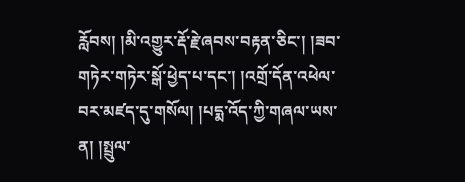རློབས། །མི་འགྱུར་རྡོ་རྗེ་ཞབས་བརྟན་ཅིང་། །ཟབ་གཏེར་གཏེར་སྒོ་ཕྱེད་པ་དང་། །འགྲོ་དོན་འཕེལ་བར་མཛད་དུ་གསོལ། །པདྨ་འོད་ཀྱི་གཞལ་ཡས་ན། །སྤྲུལ་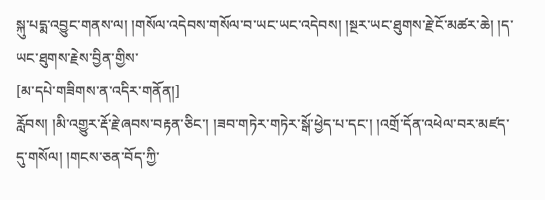སྐུ་པདྨ་འབྱུང་གནས་ལ། །གསོལ་འདེབས་གསོལ་བ་ཡང་ཡང་འདེབས། །སྔར་ཡང་ཐུགས་རྗེ་ངོ་མཚར་ཆེ། །ད་ཡང་ཐུགས་རྗེས་བྱིན་གྱིས་
[མ་དཔེ་གཟིགས་ན་འདིར་གནོན།]
རློབས། །མི་འགྱུར་རྡོ་རྗེ་ཞབས་བརྟན་ཅིང་། །ཟབ་གཏེར་གཏེར་སྒོ་ཕྱེད་པ་དང་། །འགྲོ་དོན་འཕེལ་བར་མཛད་དུ་གསོལ། །གངས་ཅན་བོད་ཀྱི་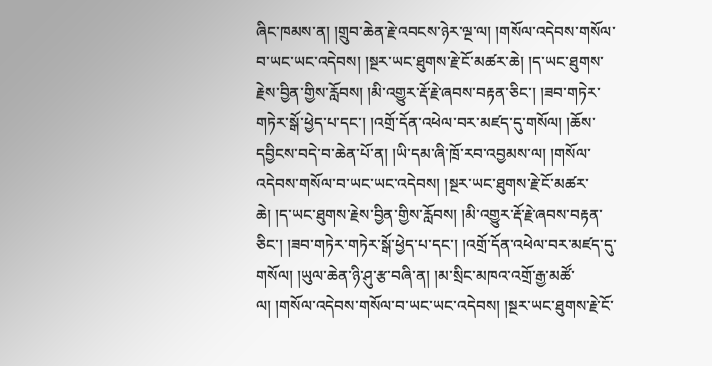ཞིང་ཁམས་ན། །གྲུབ་ཆེན་རྗེ་འབངས་ཉེར་ལྔ་ལ། །གསོལ་འདེབས་གསོལ་བ་ཡང་ཡང་འདེབས། །སྔར་ཡང་ཐུགས་རྗེ་ངོ་མཚར་ཆེ། །ད་ཡང་ཐུགས་རྗེས་བྱིན་གྱིས་རློབས། །མི་འགྱུར་རྡོ་རྗེ་ཞབས་བརྟན་ཅིང་། །ཟབ་གཏེར་གཏེར་སྒོ་ཕྱེད་པ་དང་། །འགྲོ་དོན་འཕེལ་བར་མཛད་དུ་གསོལ། །ཆོས་དབྱིངས་བདེ་བ་ཆེན་པོ་ན། །ཡི་དམ་ཞི་ཁྲོ་རབ་འབྱམས་ལ། །གསོལ་འདེབས་གསོལ་བ་ཡང་ཡང་འདེབས། །སྔར་ཡང་ཐུགས་རྗེ་ངོ་མཚར་ཆེ། །ད་ཡང་ཐུགས་རྗེས་བྱིན་གྱིས་རློབས། །མི་འགྱུར་རྡོ་རྗེ་ཞབས་བརྟན་ཅིང་། །ཟབ་གཏེར་གཏེར་སྒོ་ཕྱེད་པ་དང་། །འགྲོ་དོན་འཕེལ་བར་མཛད་དུ་གསོལ། །ཡུལ་ཆེན་ཉི་ཤུ་རྩ་བཞི་ན། །མ་སྲིང་མཁའ་འགྲོ་རྒྱ་མཚོ་ལ། །གསོལ་འདེབས་གསོལ་བ་ཡང་ཡང་འདེབས། །སྔར་ཡང་ཐུགས་རྗེ་ངོ་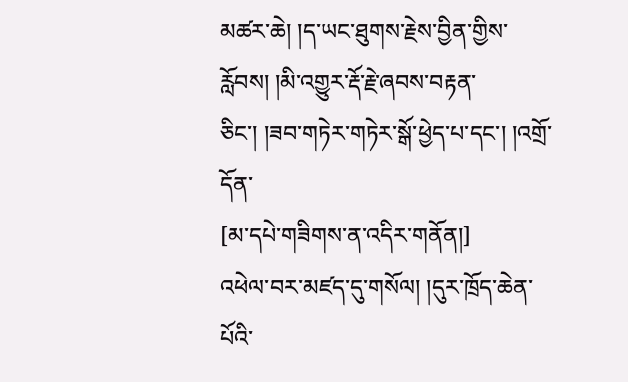མཚར་ཆེ། །ད་ཡང་ཐུགས་རྗེས་བྱིན་གྱིས་རློབས། །མི་འགྱུར་རྡོ་རྗེ་ཞབས་བརྟན་ཅིང་། །ཟབ་གཏེར་གཏེར་སྒོ་ཕྱེད་པ་དང་། །འགྲོ་དོན་
[མ་དཔེ་གཟིགས་ན་འདིར་གནོན།]
འཕེལ་བར་མཛད་དུ་གསོལ། །དུར་ཁྲོད་ཆེན་པོའི་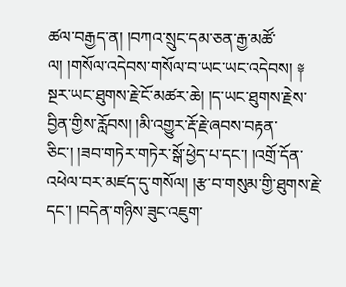ཚལ་བརྒྱད་ན། །བཀའ་སྲུང་དམ་ཅན་རྒྱ་མཚོ་ལ། །གསོལ་འདེབས་གསོལ་བ་ཡང་ཡང་འདེབས། ༈ སྔར་ཡང་ཐུགས་རྗེ་ངོ་མཚར་ཆེ། །ད་ཡང་ཐུགས་རྗེས་བྱིན་གྱིས་རློབས། །མི་འགྱུར་རྡོ་རྗེ་ཞབས་བརྟན་ཅིང་། །ཟབ་གཏེར་གཏེར་སྒོ་ཕྱེད་པ་དང་། །འགྲོ་དོན་འཕེལ་བར་མཛད་དུ་གསོལ། །རྩ་བ་གསུམ་གྱི་ཐུགས་རྗེ་དང་། །བདེན་གཉིས་ཟུང་འཇུག་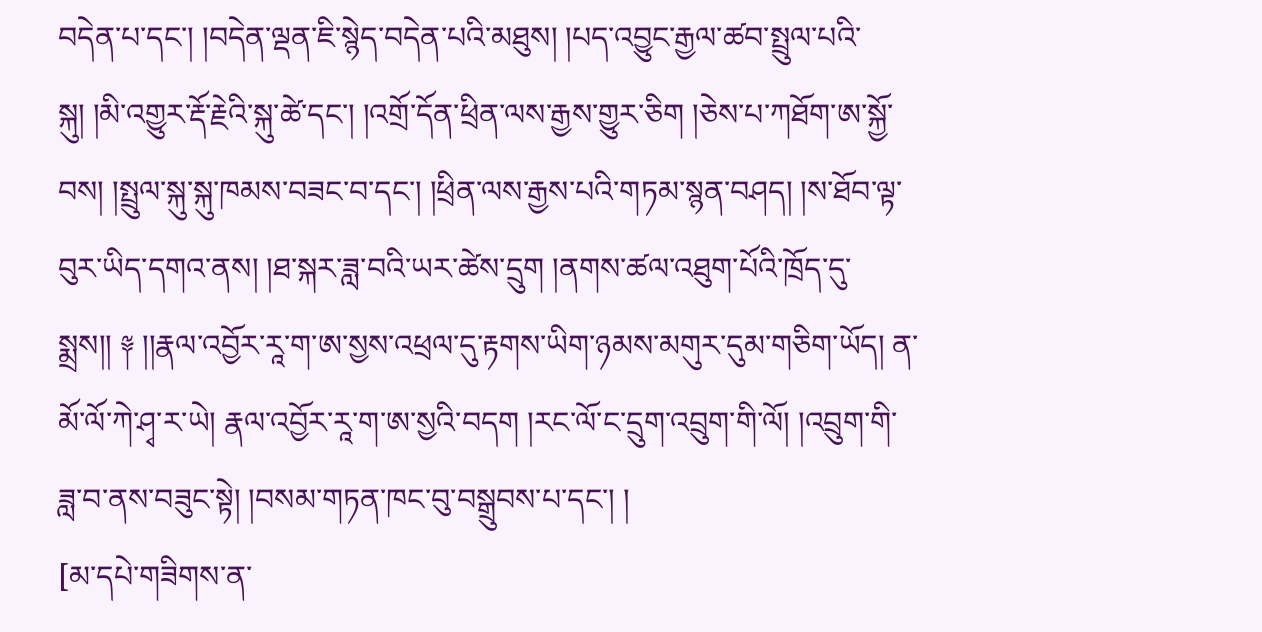བདེན་པ་དང་། །བདེན་ལྡན་ཇི་སྙེད་བདེན་པའི་མཐུས། །པད་འབྱུང་རྒྱལ་ཚབ་སྤྲུལ་པའི་སྐུ། །མི་འགྱུར་རྡོ་རྗེའི་སྐུ་ཚེ་དང་། །འགྲོ་དོན་ཕྲིན་ལས་རྒྱས་གྱུར་ཅིག །ཅེས་པ་ཀཐོག་ཨ་སྐྱོ་བས། །སྤྲུལ་སྐུ་སྐུ་ཁམས་བཟང་བ་དང་། །ཕྲིན་ལས་རྒྱས་པའི་གཏམ་སྙན་བཤད། །ས་ཐོབ་ལྟ་བུར་ཡིད་དགའ་ནས། །ཐ་སྐར་ཟླ་བའི་ཡར་ཚེས་དྲུག །ནགས་ཚལ་འཐུག་པོའི་ཁྲོད་དུ་སྨྲས།། ༈ །།རྣལ་འབྱོར་རཱ་ག་ཨ་སྱས་འཕྲལ་དུ་རྟགས་ཡིག་ཉམས་མགུར་དུམ་གཅིག་ཡོད། ན་མོ་ལོ་ཀེ་ཤྭ་ར་ཡེ། རྣལ་འབྱོར་རཱ་ག་ཨ་སྱའི་བདག །རང་ལོ་ང་དྲུག་འབྲུག་གི་ལོ། །འབྲུག་གི་ཟླ་བ་ནས་བཟུང་སྟེ། །བསམ་གཏན་ཁང་བུ་བསྒྲུབས་པ་དང་། །
[མ་དཔེ་གཟིགས་ན་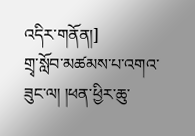འདིར་གནོན།]
གྲྭ་སློབ་མཚམས་པ་འགའ་ཟུང་ལ། །ཕན་ཕྱིར་ཆུ་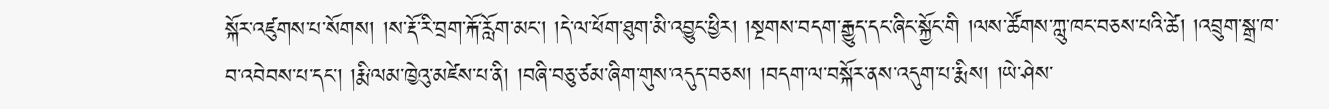སྐོར་འཛུགས་པ་སོགས། །ས་རྡོ་རི་བྲག་རྐོ་རློག་མང་། །དེ་ལ་ཕོག་ཐུག་མི་འབྱུང་ཕྱིར། །སྔགས་བདག་རྒྱུད་དང་ཞིང་སྐྱོང་གི །ལས་ཚོགས་ཀླུ་ཁང་བཅས་པའི་ཚེ། །འབྲུག་སྒྲ་ཁ་བ་འབེབས་པ་དང་། །རྨི་ལམ་ཁྱེའུ་མཛེས་པ་ནི། །བཞི་བཅུ་ཙམ་ཞིག་གུས་འདུད་བཅས། །བདག་ལ་བསྐོར་ནས་འདུག་པ་རྨིས། །ཡེ་ཤེས་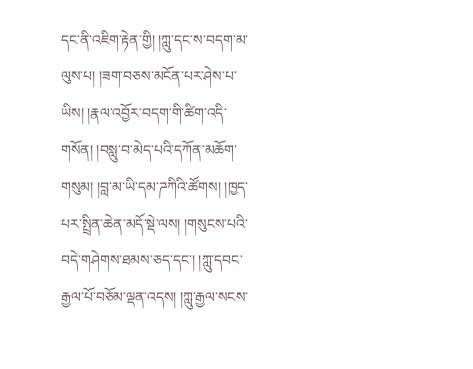དང་ནི་འཇིག་རྟེན་གྱི། །ཀླུ་དང་ས་བདག་མ་ལུས་པ། །ཟག་བཅས་མངོན་པར་ཤེས་པ་ཡིས། །རྣལ་འབྱོར་བདག་གི་ཚིག་འདི་གསོན། །བསླུ་བ་མེད་པའི་དཀོན་མཆོག་གསུམ། །བླ་མ་ཡི་དམ་ཌཀིའི་ཚོགས། །ཁྱད་པར་སྤྲིན་ཆེན་མདོ་སྡེ་ལས། །གསུངས་པའི་བདེ་གཤེགས་ཐམས་ཅད་དང་། །ཀླུ་དབང་རྒྱལ་པོ་བཅོམ་ལྡན་འདས། །ཀླུ་རྒྱལ་སངས་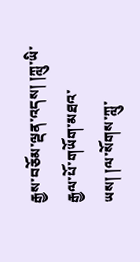རྒྱས་བཅོམ་ལྡན་འདས། །ཀླུ་ཡི་རྒྱལ་པོ་གཡོག་མཐའ་ཡས། །ལ་སོགས་ཀླུ་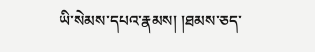ཡི་སེམས་དཔའ་རྣམས། །ཐམས་ཅད་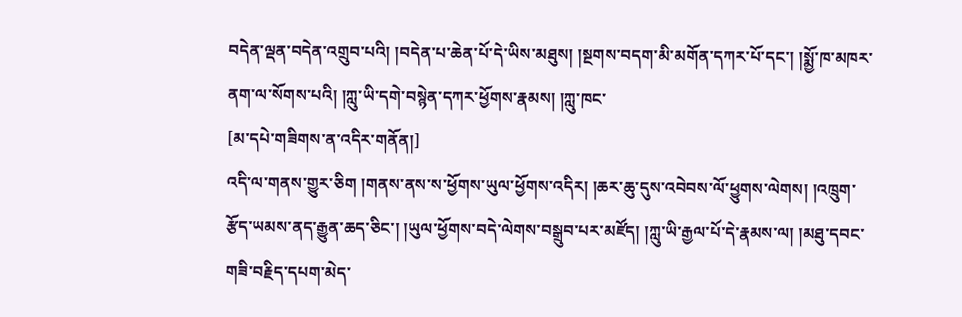བདེན་ལྡན་བདེན་འགྲུབ་པའི། །བདེན་པ་ཆེན་པོ་དེ་ཡིས་མཐུས། །སྔགས་བདག་མི་མགོན་དཀར་པོ་དང་། །སྨྱོ་ཁ་མཁར་ནག་ལ་སོགས་པའི། །ཀླུ་ཡི་དགེ་བསྙེན་དཀར་ཕྱོགས་རྣམས། །ཀླུ་ཁང་
[མ་དཔེ་གཟིགས་ན་འདིར་གནོན།]
འདི་ལ་གནས་གྱུར་ཅིག །གནས་ནས་ས་ཕྱོགས་ཡུལ་ཕྱོགས་འདིར། །ཆར་ཆུ་དུས་འབེབས་ལོ་ཕྱུགས་ལེགས། །འཁྲུག་རྩོད་ཡམས་ནད་རྒྱུན་ཆད་ཅིང་། །ཡུལ་ཕྱོགས་བདེ་ལེགས་བསྒྲུབ་པར་མཛོད། །ཀླུ་ཡི་རྒྱལ་པོ་དེ་རྣམས་ལ། །མཐུ་དབང་གཟི་བརྗིད་དཔག་མེད་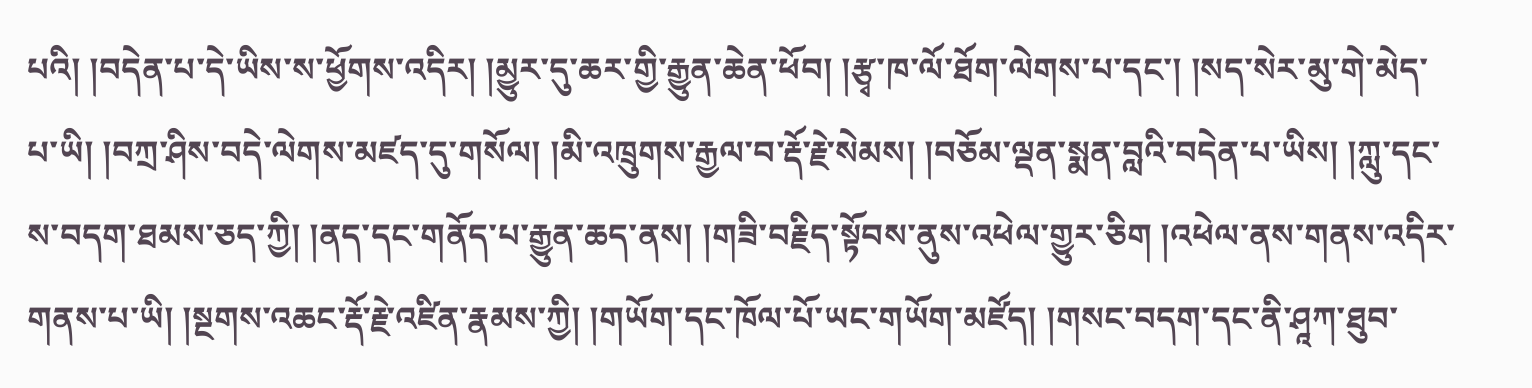པའི། །བདེན་པ་དེ་ཡིས་ས་ཕྱོགས་འདིར། །མྱུར་དུ་ཆར་གྱི་རྒྱུན་ཆེན་ཕོབ། །རྩྭ་ཁ་ལོ་ཐོག་ལེགས་པ་དང་། །སད་སེར་མུ་གེ་མེད་པ་ཡི། །བཀྲ་ཤིས་བདེ་ལེགས་མཛད་དུ་གསོལ། །མི་འཁྲུགས་རྒྱལ་བ་རྡོ་རྗེ་སེམས། །བཅོམ་ལྡན་སྨན་བླའི་བདེན་པ་ཡིས། །ཀླུ་དང་ས་བདག་ཐམས་ཅད་ཀྱི། །ནད་དང་གནོད་པ་རྒྱུན་ཆད་ནས། །གཟི་བརྗིད་སྟོབས་ནུས་འཕེལ་གྱུར་ཅིག །འཕེལ་ནས་གནས་འདིར་གནས་པ་ཡི། །སྔགས་འཆང་རྡོ་རྗེ་འཛིན་རྣམས་ཀྱི། །གཡོག་དང་ཁོལ་པོ་ཡང་གཡོག་མཛོད། །གསང་བདག་དང་ནི་ཤཱཀ་ཐུབ་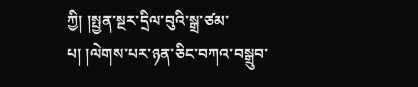ཀྱི། །སྤྱན་སྔར་དྲིལ་བུའི་སྒྲ་ཙམ་པ། །ལེགས་པར་ཉན་ཅིང་བཀའ་བསྒྲུབ་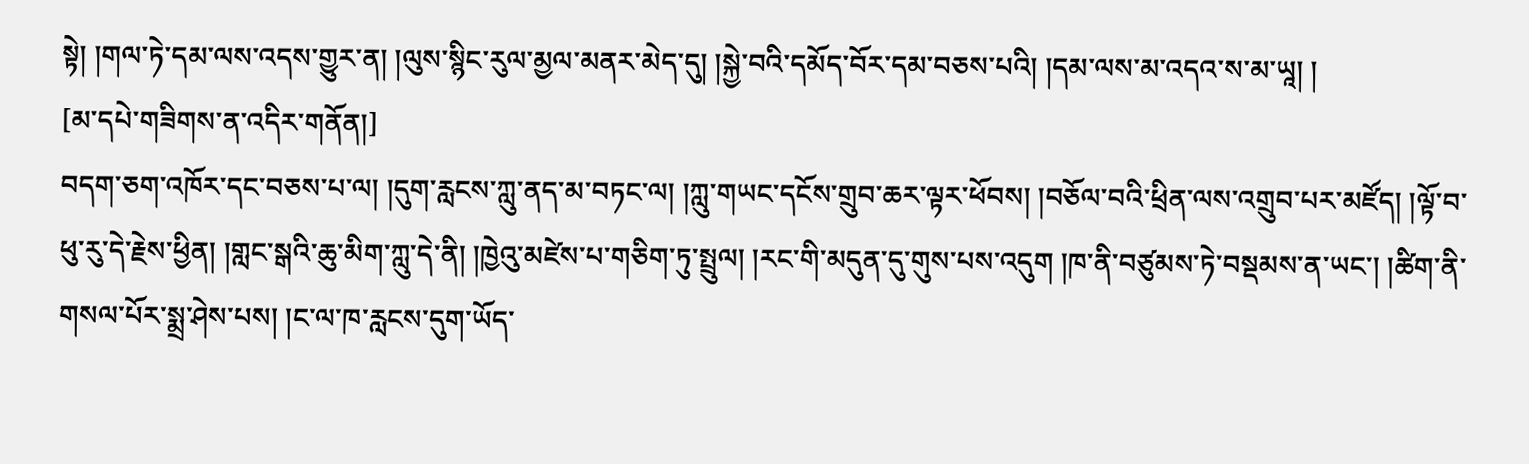སྟེ། །གལ་ཏེ་དམ་ལས་འདས་གྱུར་ན། །ལུས་སྙིང་རུལ་མྱལ་མནར་མེད་དུ། །སྐྱེ་བའི་དམོད་བོར་དམ་བཅས་པའི། །དམ་ལས་མ་འདའ་ས་མ་ཡཱ། །
[མ་དཔེ་གཟིགས་ན་འདིར་གནོན།]
བདག་ཅག་འཁོར་དང་བཅས་པ་ལ། །དུག་རླངས་ཀླུ་ནད་མ་བཏང་ལ། །ཀླུ་གཡང་དངོས་གྲུབ་ཆར་ལྟར་ཕོབས། །བཅོལ་བའི་ཕྲིན་ལས་འགྲུབ་པར་མཛོད། །ལྟོ་བ་ཕུ་རུ་དེ་རྗེས་ཕྱིན། །གླང་སྒའི་ཆུ་མིག་ཀླུ་དེ་ནི། །ཁྱེའུ་མཛེས་པ་གཅིག་ཏུ་སྤྲུལ། །རང་གི་མདུན་དུ་གུས་པས་འདུག །ཁ་ནི་བཙུམས་ཏེ་བསྡམས་ན་ཡང་། །ཚིག་ནི་གསལ་པོར་སྨྲ་ཤེས་པས། །ང་ལ་ཁ་རླངས་དུག་ཡོད་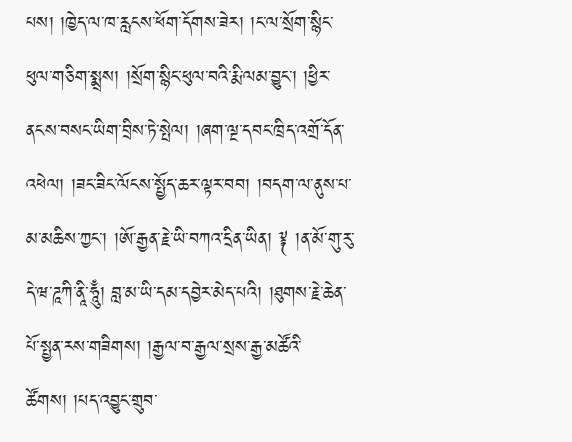པས། །ཁྱེད་ལ་ཁ་རླངས་ཕོག་དོགས་ཟེར། །ང་ལ་སྲོག་སྙིང་ཕུལ་གཅིག་སྨྲས། །སྲོག་སྙིང་ཕུལ་བའི་རྨི་ལམ་བྱུང་། །ཕྱིར་ནངས་བསང་ཡིག་བྲིས་ཏེ་སྤེལ། །ཞག་ལྔ་དབང་ཁྲིད་འགྲོ་དོན་འཕེལ། །ཟང་ཟིང་ལོངས་སྤྱོད་ཆར་ལྟར་བབ། །བདག་ལ་ནུས་པ་མ་མཆིས་ཀྱང་། །ཨོ་རྒྱན་རྗེ་ཡི་བཀའ་དྲིན་ཡིན། ༈ །ན་མོ་གུ་རུ་དེ་ཝ་ཌཱཀི་ནཱི་ཧཱུྃ། བླ་མ་ཡི་དམ་དབྱེར་མེད་པའི། །ཐུགས་རྗེ་ཆེན་པོ་སྤྱན་རས་གཟིགས། །རྒྱལ་བ་རྒྱལ་སྲས་རྒྱ་མཚོའི་ཚོགས། །པད་འབྱུང་གྲུབ་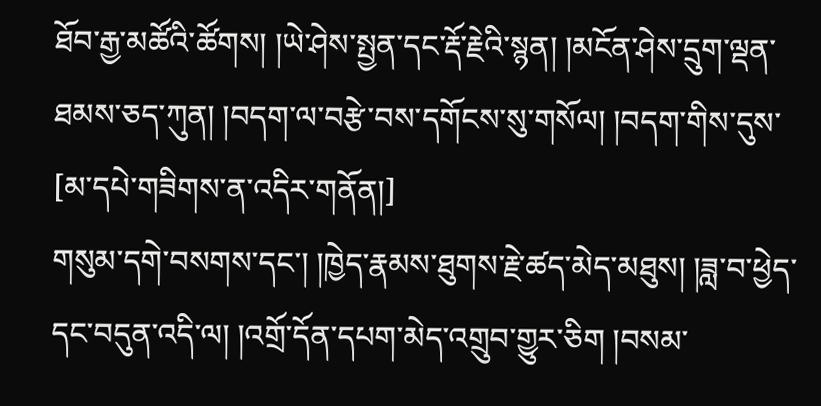ཐོབ་རྒྱ་མཚོའི་ཚོགས། །ཡེ་ཤེས་སྤྱན་དང་རྡོ་རྗེའི་སྙན། །མངོན་ཤེས་དྲུག་ལྡན་ཐམས་ཅད་ཀུན། །བདག་ལ་བརྩེ་བས་དགོངས་སུ་གསོལ། །བདག་གིས་དུས་
[མ་དཔེ་གཟིགས་ན་འདིར་གནོན།]
གསུམ་དགེ་བསགས་དང་། །ཁྱེད་རྣམས་ཐུགས་རྗེ་ཚད་མེད་མཐུས། །ཟླ་བ་ཕྱེད་དང་བདུན་འདི་ལ། །འགྲོ་དོན་དཔག་མེད་འགྲུབ་གྱུར་ཅིག །བསམ་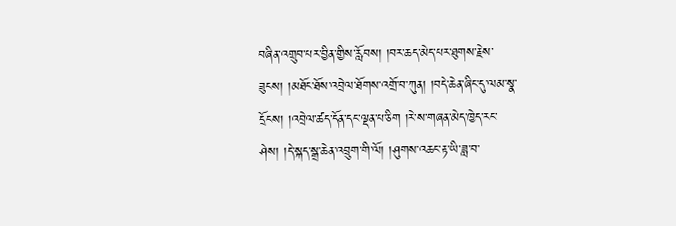བཞིན་འགྲུབ་པར་བྱིན་གྱིས་རློབས། །བར་ཆད་མེད་པར་ཐུགས་རྗེས་ཟུངས། །མཐོང་ཐོས་འབྲེལ་ཐོགས་འགྲོ་བ་ཀུན། །བདེ་ཆེན་ཞིང་དུ་ལམ་སྣ་དྲོངས། །འབྲེལ་ཚད་དོན་དང་ལྡན་པ་ཅིག །རེ་ས་གཞན་མེད་ཁྱེད་རང་ཤེས། །དེ་སྐད་སྒྲ་ཆེན་འབྲུག་གི་ལོ། །ཤུགས་འཆང་རྟ་ཡི་ཟླ་བ་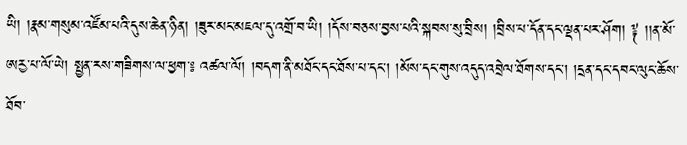ཡི། །རྣམ་གསུམ་འཛོམ་པའི་དུས་ཆེན་ཉིན། །ཟུར་མང་མཇལ་དུ་འགྲོ་བ་ཡི། །དོས་བཅས་བྱས་པའི་སྐབས་སུ་བྲིས། །བྲིས་པ་དོན་དང་ལྡན་པར་ཤོག། ༈ །།ན་མོ་ཨརྱ་པ་ལོ་ཡེ། སྤྱན་རས་གཟིགས་ལ་ཕྱག་༔ འཚལ་ལོ། །བདག་ནི་མཐོང་དང་ཐོས་པ་དང་། །མོས་དང་གུས་འདུད་འབྲེལ་ཐོགས་དང་། །དྲན་དང་དབང་ལུང་ཆོས་ཐོབ་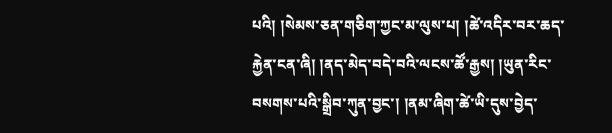པའི། །སེམས་ཅན་གཅིག་ཀྱང་མ་ལུས་པ། །ཚེ་འདིར་བར་ཆད་རྐྱེན་ངན་ཞི། །ནད་མེད་བདེ་བའི་ལངས་ཚོ་རྒྱས། །ཡུན་རིང་བསགས་པའི་སྒྲིབ་ཀུན་བྱང་། །ནམ་ཞིག་ཚེ་ཡི་དུས་བྱེད་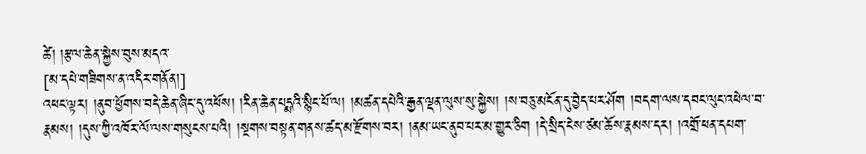ཚེ། །རྩལ་ཆེན་སྐྱེས་བུས་མདའ་
[མ་དཔེ་གཟིགས་ན་འདིར་གནོན།]
འཕང་ལྟར། །ནུབ་ཕྱོགས་བདེ་ཆེན་ཞིང་དུ་འཕོས། །རིན་ཆེན་པདྨའི་སྙིང་པོ་ལ། །མཚན་དཔེའི་རྒྱན་ལྡན་ལུས་སུ་སྐྱེས། །ས་བཅུ་མངོན་དུ་བྱེད་པར་ཤོག །བདག་ལས་དབང་ལུང་འཕེལ་བ་རྣམས། །དུས་ཀྱི་འཁོར་ལོ་ལས་གསུངས་པའི། །སྔགས་བསྟན་གནས་ཚད་མ་རྫོགས་བར། །ནམ་ཡང་ནུབ་པར་མ་གྱུར་ཅིག །དེ་སྲིད་ངེས་ཙམ་ཆོས་རྣམས་དར། །འགྲོ་ཕན་དཔག་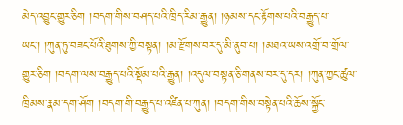མེད་འབྱུང་གྱུར་ཅིག །བདག་གིས་བཤད་པའི་ཁྲིད་རིམ་རྒྱུན། །ཉམས་དང་རྟོགས་པའི་བརྒྱུད་པ་ཡང་། །ཀུན་ཏུ་བཟང་པོའི་ཐུགས་ཀྱི་བསྟན། །མ་རྫོགས་བར་དུ་མི་ནུབ་པ། །མཐའ་ཡས་འགྲོ་བ་གྲོལ་གྱུར་ཅིག །བདག་ལས་བརྒྱུད་པའི་སྡོམ་པའི་རྒྱུན། །འདུལ་བསྟན་ཅི་གནས་བར་དུ་དར། །ཀུན་ཀྱང་ཚུལ་ཁྲིམས་རྣམ་དག་ཤོག །བདག་གི་བརྒྱུད་པ་འཛིན་པ་ཀུན། །བདག་གིས་བསྟེན་པའི་ཆོས་སྐྱོང་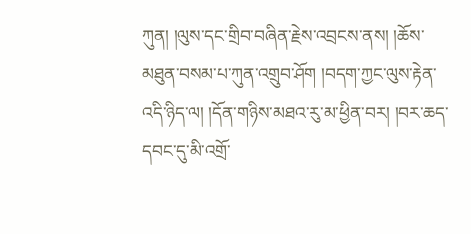ཀུན། །ལུས་དང་གྲིབ་བཞིན་རྗེས་འབྲངས་ནས། །ཆོས་མཐུན་བསམ་པ་ཀུན་འགྲུབ་ཤོག །བདག་ཀྱང་ལུས་རྟེན་འདི་ཉིད་ལ། །དོན་གཉིས་མཐའ་རུ་མ་ཕྱིན་བར། །བར་ཆད་དབང་དུ་མི་འགྲོ་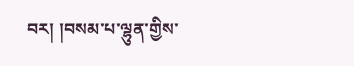བར། །བསམ་པ་ལྷུན་གྱིས་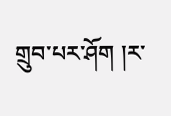གྲུབ་པར་ཤོག །ར་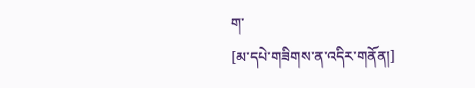ག་
[མ་དཔེ་གཟིགས་ན་འདིར་གནོན།]